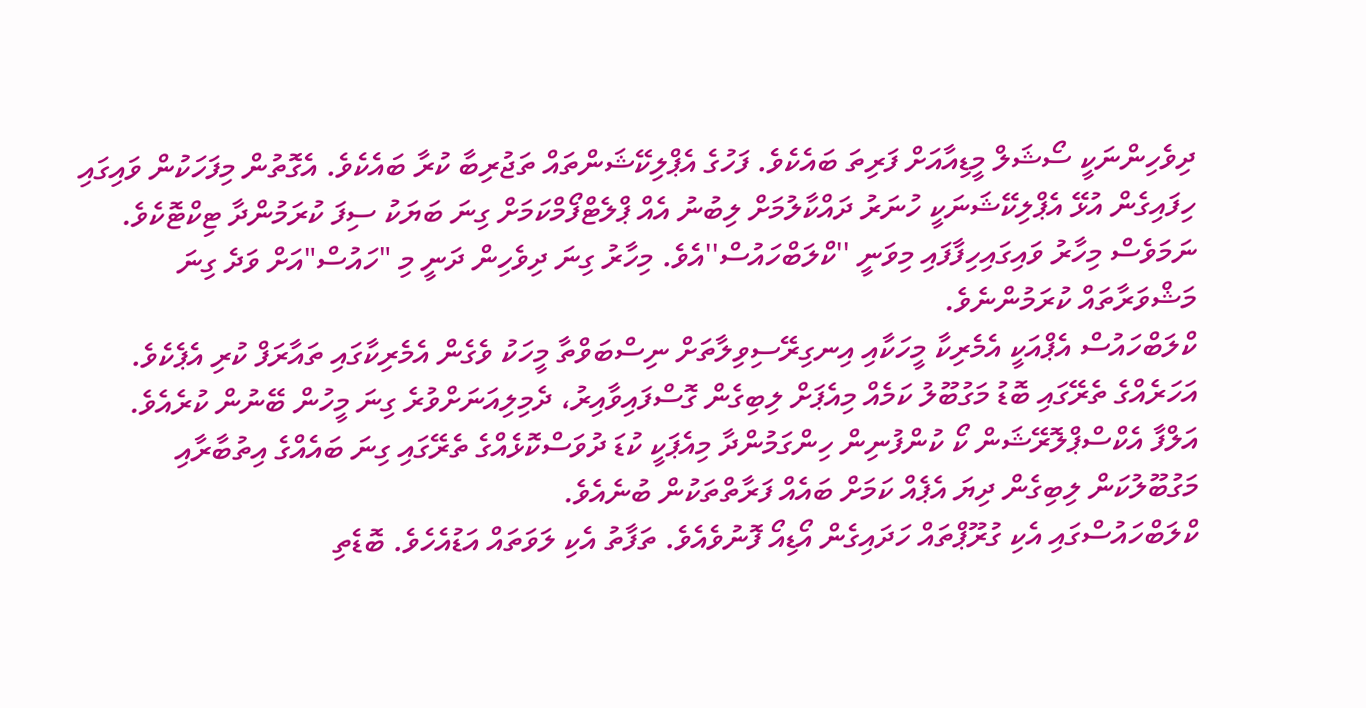ދިވެހިންނަކީ ސޯޝަލް މީޑިއާއަށް ފަރިތަ ބައެކެވެ. ފަހުގެ އެޕްލިކޭޝަންތައް ތަޖުރިބާ ކުރާ ބައެކެވެ. އެގޮތުން މިފަހަކުން ވައިގައި ހިފައިގެން އުޅޭ އެޕްލިކޭޝަނަކީ ހުނަރު ދައްކާލުމަށް ލިބުނު އެއް ޕްލެޓްފޯމްކަމަށް ގިނަ ބަޔަކު ސިފަ ކުރަމުންދާ ޓިކްޓޮކެވެ. ނަމަވެސް މިހާރު ވައިގައިހިފާފައި މިވަނީ ''ކްލަބްހައުސް''އެވެ. މިހާރު ގިނަ ދިވެހިން ދަނީ މި "ހައުސް"އަށް ވަދެ ގިނަ މަޝްވަރާތައް ކުރަމުންނެވެ.
ކްލަބްހައުސް އެޕްއަކީ އެމެރިކާ މީހަކާއި އިނގިރޭސިވިލާތަށް ނިސްބަވްތާ މީހަކު ވެގެން އެމެރިކާގައި ތައާރަފް ކުރި އެޕެކެވެ. އަހަރެއްގެ ތެރޭގައި ބޮޑު މަގުބޫލު ކަމެއް މިއެޕަށް ލިބިގެން ގޮސްފައިވާއިރު، ދެމިލިއަނަށްވުރެ ގިނަ މީހުން ބޭނުން ކުރެއެވެ. އަލްފާ އެކްސްޕްލޮރޭޝަން ކޯ ކުންފުނިން ހިންގަމުންދާ މިއެޕަކީ ކުޑަ ދުވަސްކޮޅެއްގެ ތެރޭގައި ގިނަ ބައެއްގެ އިތުބާރާއި މަގުބޫލުކަން ލިބިގެން ދިޔަ އެޕެއް ކަމަށް ބައެއް ފަރާތްތަކުން ބުނެއެވެ.
ކްލަބްހައުސްގައި އެކި ގުރޫޕްތައް ހަދައިގެން އޯޑިއޯ ފޮނުވެއެވެ. ތަފާތު އެކި ލަވަތައް އަޑުއެހެވެ. ބޮޑެތި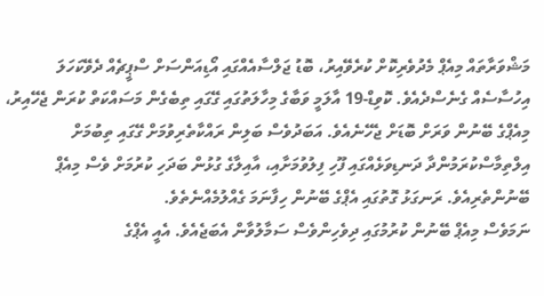މަޝްވަރާތައް މިއެޕް މެދުވެރިކޮށް ކުރެވޭއިރު، ބޮޑު ޖަލްސާއެއްގައި އޯޑިއަންސަށް ސްޕީޗެއް ދެވޭކަހަލަ އިހުސާސެއް ގެނެސްދެއެވެ. ކޮވިޑް-19 އާލަމީ ވަބާގެ މިހާލަތުގައި ގޭގައި ތިބެގެން މަސައްކަތް ކުރަން ޖެހޭއިރު، މިއެޕްގެ ބޭނުން ވަރަށް ބޮޑަށް ޖެހޭނެއެވެ. އަބަދުވެސް ބަލިން ރައްކާތެރިވުމަށް ގޭގައި ތިބުމަށް އިލްތިމާސްކުރަމުންދާ ދަނޑިވަޅެއްގައި ފޫހި ފިލުވުމަށާއި، އާއިލާގެ ގުޅުން ބަދަހި ކުރުމަށް ވެސް މިއެޕް ބޭނުންތެރިއެވެ. ރަނގަޅު ގޮތުގައި އެޕްގެ ބޭނުން ހިފާނަމަ ގެއްލުމެއްނެތެވެ.
ނަމަވެސް މިއެޕް ބޭނުން ކުރުމުގައި ދިވެހިންވެސް ސަމާލުވާން އެބަޖެއެވެ. އެއީ އެޕްގެ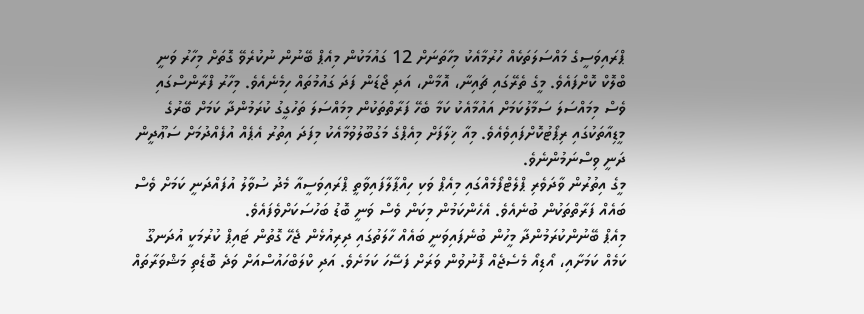ޕްރައިވަސީގެ މައްސަލަތަކެއް ހުރުމާއެކު މިހާތަނަށް 12 ގައުމަކުން މިއެޕް ބޭނުން ނުކުރެވޭ ގޮތަށް މިހާރު ވަނީ ބްލޮކް ކޮށްފައެވެ. މީގެ ތެރޭގައި ޗައިނާ، އޮމާން، އަދި ޖޯޑަން ފަދަ ގައުމުތައް ހިމެނެއެވެ. މިހާރު ފްރާންސްގައި ވެސް މިމައްސަލަ ސަމާލުކަމަށް އައުމާއެކު ކަމާ ބެހޭ ފަރާތްތަކުން މިމައްސަލަ ތަހުގީގު ކުރަމުންދާ ކަމަށް ބޭރުގެ މީޑިއާތަކުގައި ރިޕޯޓުކޮށްފައިވެއެވެ. މިއާ ޚިލާފަށް މިއެޕްގެ މަގުބޫލުވުމާއެކު މިފަދަ އިތުރު އެޕެއް އުފެއްދުމަށް ސަޢޫދީން ދަނީ ވިސްނަމުންނެވެ.
މީގެ އިތުރުން ވާދަވެރި ޕްލެޓްފޯމެއްގައި މިއެޕް ވަކި ހިއްޕާލާފައިވާތީ ޕްރައިވަސީއާ މެދު ސުވާލު އުފައްދަނީ ކަމަށް ވެސް ބައެއް ފަރާތްތަކުން ބުނެއެވެ. އެހެންކަމުން މިކަން ވެސް ވަނީ ބޮޑު ބަހުސަކަށްވެފައެވެ.
މިއެޕް ބޭނުންކުރަމުންދާ މީހުން ބުނެފައިވަނީ ބައެއް ހާލަތުގައި ދިރިއުޅެން ޖެހޭ ގޮތުން ޓައިޕް ކުރުމަކީ އުދަނގޫ ކަމެއް ކަމަށާއި، އޯޑިއޯ މެސެޖެއް ފޮނުވުން ވަރަށް ފަސޭހަ ކަމަށެވެ. އަދި ކްލަބްހައުސްއަށް ވަދެ ބޮޑެތި މަޝްވަރާތައް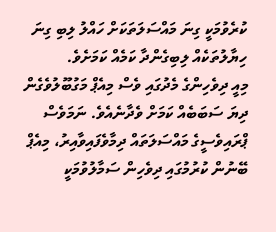ކުރެވުމަކީ ގިނަ މައްސަލަތަކަށް ހައްލު ލިބި ގިނަ ހިޔާލުތަކެއް ލިބިގެންދާ ކަމެއް ކަމަށެވެ.
މިއީ ދިވެހިންގެ މެދުގައި ވެސް މިއެޕް މަގުބޫލުވެގެން ދިޔަ ސަބަބެއް ކަމަށް ވެދާނެއެވެ. ނަމަވެސް ޕްރައިވެސީގެ މައްސަލަތައް ދިމާވެފައިވާއިރު، މިއެޕް ބޭނުން ކުރުމުގައި ދިވެހިން ސަމާލުވުމަކީ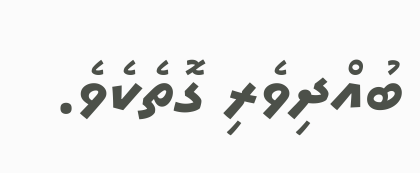ބުއްދިވެރި ގޮތެކެވެ.